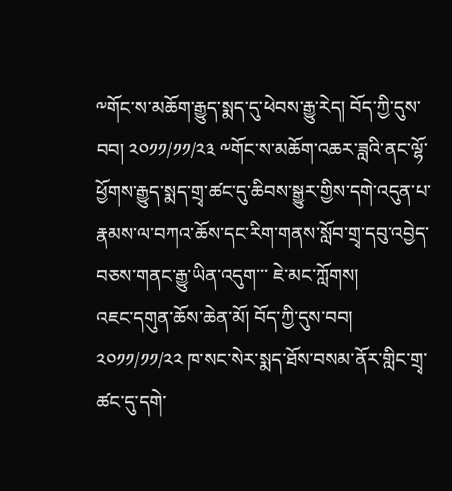༸གོང་ས་མཆོག་རྒྱུད་སྨད་དུ་ཕེབས་རྒྱུ་རེད། བོད་ཀྱི་དུས་བབ། ༢༠༡༡/༡༡/༢༣ ༸གོང་ས་མཆོག་འཆར་ཟླའི་ནང་ལྷོ་ཕྱོགས་རྒྱུད་སྨད་གྲྭ་ཚང་དུ་ཆིབས་སྒྱུར་གྱིས་དགེ་འདུན་པ་རྣམས་ལ་བཀའ་ཆོས་དང་རིག་གནས་སློབ་གྲྭ་དབུ་འབྱེད་བཅས་གནང་རྒྱུ་ཡིན་འདུག་་་ ཇེ་མང་ཀློགས།
འཇང་དགུན་ཆོས་ཆེན་མོ། བོད་ཀྱི་དུས་བབ། ༢༠༡༡/༡༡/༢༢ ཁ་སང་སེར་སྨད་ཐོས་བསམ་ནོར་གླིང་གྲྭ་ཚང་དུ་དགེ་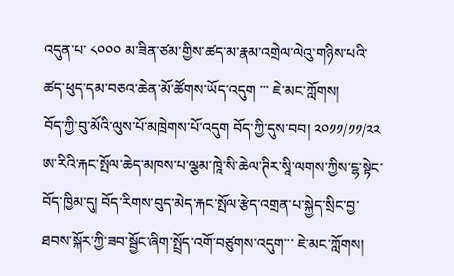འདུན་པ་ ༨༠༠༠ མ་ཟིན་ཙམ་གྱིས་ཚད་མ་རྣམ་འགྲེལ་ལེའུ་གཉིས་པའི་ཚད་ཕུད་དམ་བཅའ་ཆེན་མོ་ཚོགས་ཡོད་འདུག ་་་ ཇེ་མང་ཀློགས།
བོད་ཀྱི་བུ་མོའི་ལུས་པོ་མཁྲེགས་པོ་འདུག བོད་ཀྱི་དུས་བབ། ༢༠༡༡/༡༡/༢༢ ཨ་རིའི་རྐང་སྤོལ་ཆེད་མཁས་པ་ལྕམ་ཁཱེ་སི་ཆེལ་ཊིར་སཱི་ལགས་ཀྱིས་ངྷ་སྟེང་བོད་ཁྱིམ་དུ། བོད་རིགས་བུད་མེད་རྐང་སྤོལ་རྩེད་འགྲན་པ་སྐྱེད་སྲིང་བྱ་ཐབས་སྐོར་ཀྱི་ཟབ་སྦྱོང་ཞིག་སྤྲོད་འགོ་བཙུགས་འདུག་་་ ཇེ་མང་ཀློགས།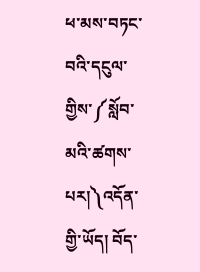ཕ་མས་བཏང་བའི་དངུལ་གྱིས་༼སློབ་མའི་ཚགས་པར།༽འདོན་གྱི་ཡོད། བོད་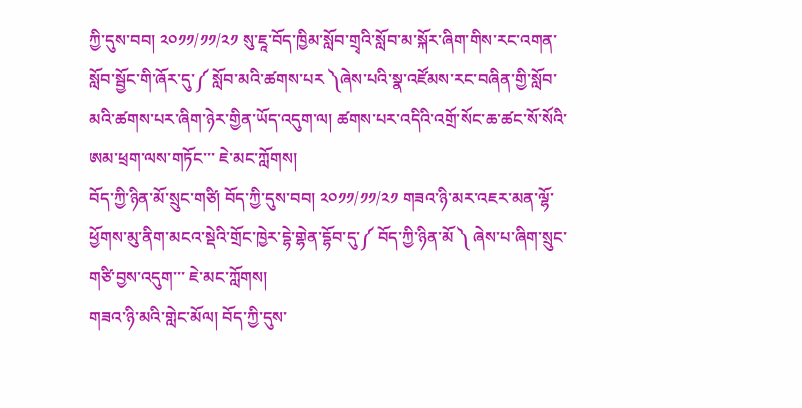ཀྱི་དུས་བབ། ༢༠༡༡/༡༡/༢༡ སུ་ཇཱ་བོད་ཁྱིམ་སློབ་གྲྭའི་སློབ་མ་སྐོར་ཞིག་གིས་རང་འགན་སློབ་སྦྱོང་གི་ཞོར་དུ་༼ སློབ་མའི་ཚགས་པར ༽ཞེས་པའི་སྣ་འཛོམས་རང་བཞིན་གྱི་སློབ་མའི་ཚགས་པར་ཞིག་ཉེར་གྱིན་ཡོད་འདུག་ལ། ཚགས་པར་འདིའི་འགྲོ་སོང་ཆ་ཚང་སོ་སོའི་ཨམ་ཕྲག་ལས་གཏོང་་་ ཇེ་མང་ཀློགས།
བོད་ཀྱི་ཉིན་མོ་སྲུང་གཙི། བོད་ཀྱི་དུས་བབ། ༢༠༡༡/༡༡/༢༡ གཟའ་ཉི་མར་འཇར་མན་ལྷོ་ཕྱོགས་མུ་ནིག་མངའ་སྡེའི་གྲོང་ཁྱེར་དྷེ་གྷེན་དྷོབ་དུ་༼ བོད་ཀྱི་ཉིན་མོ ༽ ཞེས་པ་ཞིག་སྲུང་གཙི་བྱས་འདུག་་་ ཇེ་མང་ཀློགས།
གཟའ་ཉི་མའི་གླེང་མོལ། བོད་ཀྱི་དུས་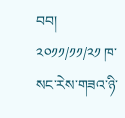བབ། ༢༠༡༡/༡༡/༢༡ ཁ་སང་རེས་གཟའ་ཉི་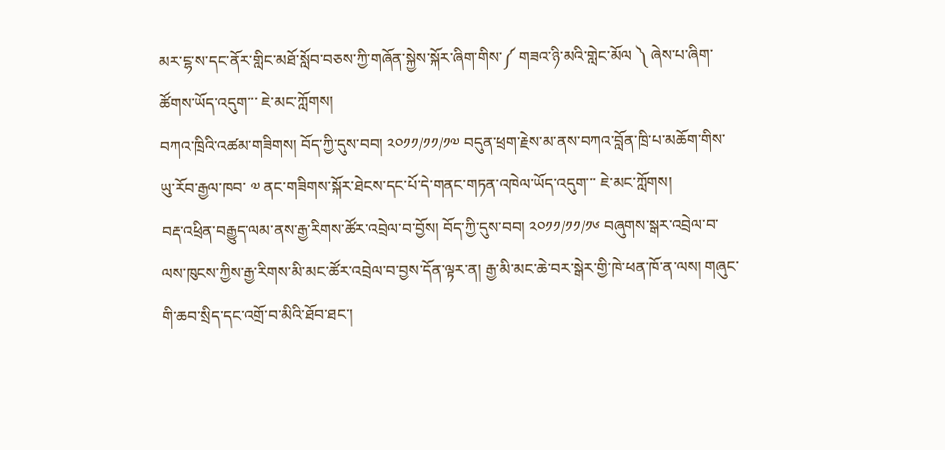མར་ངྷ་ས་དང་ནོར་གླིང་མཐོ་སློབ་བཅས་ཀྱི་གཞོན་སྐྱེས་སྐོར་ཞིག་གིས་༼ གཟའ་ཉི་མའི་གླེང་མོལ ༽ ཞེས་པ་ཞིག་ཚོགས་ཡོད་འདུག་་་ ཇེ་མང་ཀློགས།
བཀའ་ཁྲིའི་འཚམ་གཟིགས། བོད་ཀྱི་དུས་བབ། ༢༠༡༡/༡༡/༡༧ བདུན་ཕྲག་རྗེས་མ་ནས་བཀའ་བློན་ཁྲི་པ་མཆོག་གིས་ཡུ་རོབ་རྒྱལ་ཁབ་ ༧ ནང་གཟིགས་སྐོར་ཐེངས་དང་པོ་དེ་གནང་གཏན་འཁེལ་ཡོད་འདུག་་་ ཇེ་མང་ཀློགས།
བརྡ་འཕྲིན་བརྒྱུད་ལམ་ནས་རྒྱ་རིགས་ཚོར་འབྲེལ་བ་བྱོས། བོད་ཀྱི་དུས་བབ། ༢༠༡༡/༡༡/༡༦ བཞུགས་སྒར་འབྲེལ་བ་ལས་ཁུངས་ཀྱིས་རྒྱ་རིགས་མི་མང་ཚོར་འབྲེལ་བ་བྱས་དོན་ལྟར་ན། རྒྱ་མི་མང་ཆེ་བར་སྒེར་གྱི་ཁེ་ཕན་ཁོ་ན་ལས། གཞུང་གི་ཆབ་སྲིད་དང་འགྲོ་བ་མིའི་ཐོབ་ཐང་།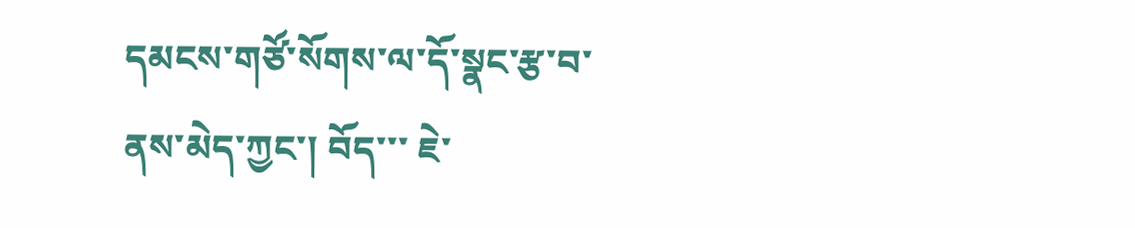དམངས་གཙོ་སོགས་ལ་དོ་སྣང་རྩ་བ་ནས་མེད་ཀྱང་། བོད་་་ ཇེ་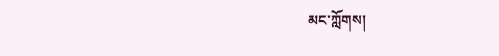མང་ཀློགས།